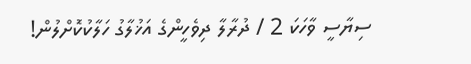ސިޔާސީ ވާހަކަ 2 / ދުރާލާ ދިވެހީންގެ އަޚުލާގު ހަލާކުކޮށްލުން!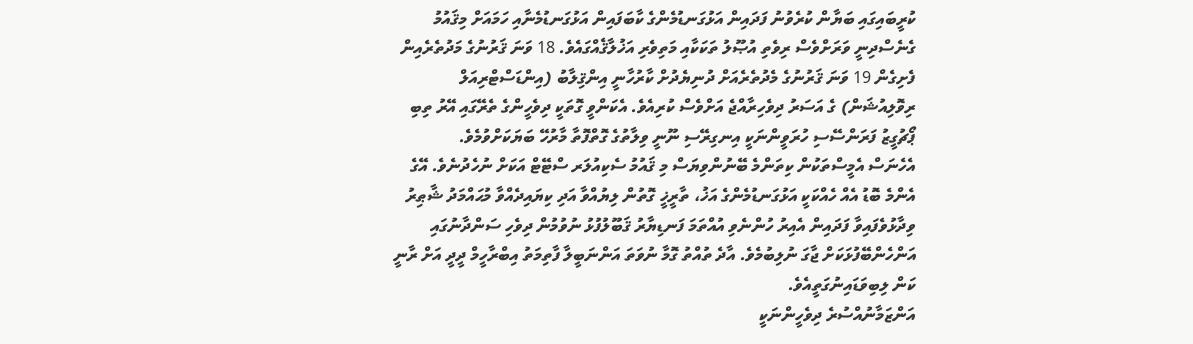ކުރީބައިގައި ބަޔާން ކުރެވުނު ފަދައިން އަޅުގަނޑުމެންގެ ކާބަފައިން އަޅުގަނޑުމެނާއި ހަމައަށް މިޤައުމު ގެނެސްދިނީ ވަރަށްވެސް ރިވެތި އުޞޫލު ތަކަކާއި މަތިވެރި އަޚުލާޤެއްގައެވެ. 18 ވަނަ ޤަރުނުގެ މަދުތެރެއިން ފެށިގެން 19 ވަނަ ޤަރުނުގެ މެދުތެރެއަށް ދުނިޔެދުށް ކާރުހާނީ އިންޤިލާބު (އިންޑަސްޓްރިއަލް ރިވޮލިއުޝަން) ގެ އަސަރު ދިވެހިރާއްޖެ އަށްވެސް ކުރިއެވެ. އެކަންވީ ގޮތަކީ ދިވެހީންގެ ތެރޭގައި އޭރު ތިބި ޕޯޗުގީޒު ފަރަންސޭސި ހުރަވީންނަކީ އިނގިރޭސި ނޫނީ ވިލާތުގެ ގޮތްފޮތާ މާރުހޭ ބަޔަކަށްވުމެވެ.
އެހެނަސް އެމީސްތަކުން ކިތަންމެ ބޭނުންވިޔަސް މި ޤައުމު ސެކިއުލަރ ސްޓޭޓް އަކަށް ނުހެދުނެވެ. އޭގެ އެންމެ ބޮޑު އެއް ހެއްކަކީ އަޅުގަނޑުމެންގެ އަޚު، ތާރީޚީ ގޮތުން ލިޔުއްވާ އަދި ކިޔައިދެއްވާ މުޙައްމަދު ޝާޠިރު ވިދާޅުވެފައިވާ ފަދައިން އެއިރު ހުންނެވި އުއްތަމަ ފަނޑިޔާރު ޤަބޫލުފުޅު ނުވުމުން ދިވެހި ސަންދާނުގައި އަންހެންބޭފުޅަކަށް ޖާގަ ނުލިބުމެވެ. އާދެ ތުއްތު ގޮމާ ނުވަތަ އަންނަބީލާ ފާތިމަތު އިބްރާހީމް ދީދީ އަށް ރާނީ ކަން ލިބިވަޑައިނުގަތީއެވެ.
އަންޒަމާނުއްސުރެ ދިވެހީންނަކީ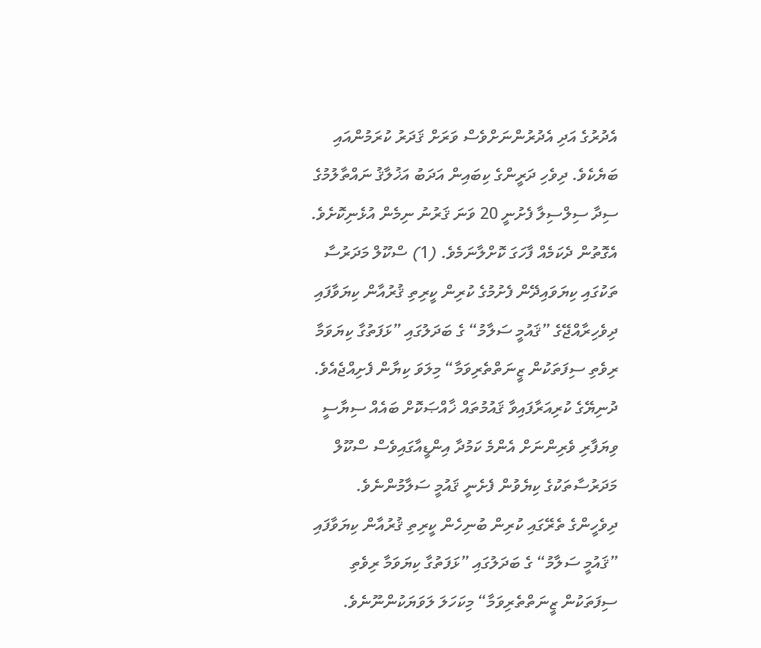އެދުރުގެ އަދި އެދުރުންނަށްވެސް ވަރަށް ޤަދަރު ކުރަމުންއައި ބަޔެކެވެ. ދިވެހި ދަރީންގެ ކިބައިން އަދަބު އަޚުލާޤު ނައްތާލުމުގެ ސިދާ ސިލްސިލާ ފެށުނީ 20 ވަނަ ޤަރުނު ނިމެން އުޅެނިކޮށެވެ. އެގޮތުން ދެކަމެއް ފާހަގަ ކޮށްލާނަމެވެ. (1) ސްކޫލް މަދަރުސާ ތަކުގައި ކިޔަވައިދޭން ފެށުމުގެ ކުރިން ކީރިތި ޤުރުއާން ކިޔަވާފައި ދިވެހިރާއްޖޭގެ ”ޤައުމީ ސަލާމު“ ގެ ބަދަލުގައި ”ޅަފަތުގާ ކިޔަވަމާ ރިވެތި ސިފަތަކުން ޒީނަތްތެރިވަމާ“ މިލަވަ ކިޔާން ފެށިއްޖެއެވެ. ދުނިޔޭގެ ކުރިއަރާފައިވާ ޤައުމުތައް ޚާއްޞަކޮށް ބައެއް ސިޔާސީ ވިޔަފާރި ވެރިންނަށް އެންމެ ކަމުދާ އިންޑީއާގައިވެސް ސްކޫލް މަދަރުސާތަކުގެ ކިޔެވުން ފެށެނީ ޤައުމީ ސަލާމުންނެވެ.
ދިވެހީންގެ ތެރޭގައި ކުރިން ބުނިހެން ކީރިތި ޤުރުއާން ކިޔަވާފައި ”ޤައުމީ ސަލާމު“ ގެ ބަދަލުގައި ”ޅަފަތުގާ ކިޔަވަމާ ރިވެތި ސިފަތަކުން ޒީނަތްތެރިވަމާ“ މިކަހަލަ ލަވަޔަކުންނޫނެވެ.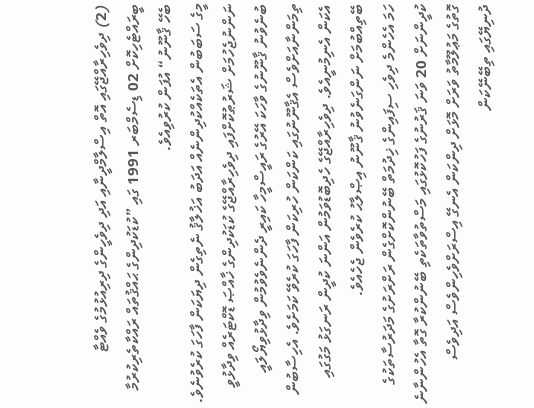(2) ދިވެހިރާއްޖޭގައި އޮތް އިސްލާމްދީނާއި އަދި ދިވެހީންގެ ދިރިއުޅުމުގެ ވެއްޓާ ބީރައްޓެހިކޮށް 02 ޑިސެމްބަރ 1991 ގައި ”ކުޑަކުދިންގެ ޙައްޤުތައް ރައްކާތެރިކުރުމާ ބެހޭ ޤާނޫނު“ އުފަން ކުރުވިއެވެ.
މީގެ ސަބަބުން އެތަކެއްކުދިންނެއް އަދަބު އަޚުލާޤު ނެތިގެން ދިޔަކަން ފާހަގަ ކުރެވުނެވެ. ނަންނުޖެހުމަށް ޝަރުޠުކޮށްފައި ދިވެހިރާއްޖޭގެ ކުޑަކުދިންގެ ޚާއްޞަ ޑޮކްޓަރެއް ވިދާޅުވީ ބުނެވުނު ޤާނޫނުގެ ވާހަކަ އޭރުގެ ރައީސްމީހާ ކައިރީ ދެންނެވެވުމުން ވިދާޅުވިޔޯލައީ ތިމަންނާއަށްވެސް އެޤާނޫނުގައި ކަންކަން ހުރިކަން ފާހަގަ ކުރެވޭ ކަމަށެވެ. އެހިސާބުން އެކަން އެނިމުނީއެވެ. ދިވެހިރާއްޖޭގެ ހެދިބޮޑުވަމުން އަންނަ ކުދީން ރަނގަޅު މަގުގައި ބޭތިއްބުމަށް ނަންގަނެވުނު ޤާނޫނު އިޞްލާޙު ކުރެވެން ޖެހެއެވެ.
ހަމަ އެހެންމެ ދިވެހި ސިފައިންގެ ޚިދުމަތް ބޭނުންކޮށްގެން ރަށްރަށުގެ މަދަރުސާތަކުގެ ކުދީންނަށް 20 ވަނަ ޤަރުނުގެ ފަހުކޮޅުގައި މަސްތުވާތަކެތި ބޭނުންކުރާ ގޮތާ އެހުންނާނެ ގޮތުގެ މަޢުލޫމާތު ވަރަށް މޮޅަށް ދިންކަން އެނގޭ އިސްރަށްވެހިންވެސް އަދިވެސް ދުނިޔޭގައި ތިބޭނޭކަން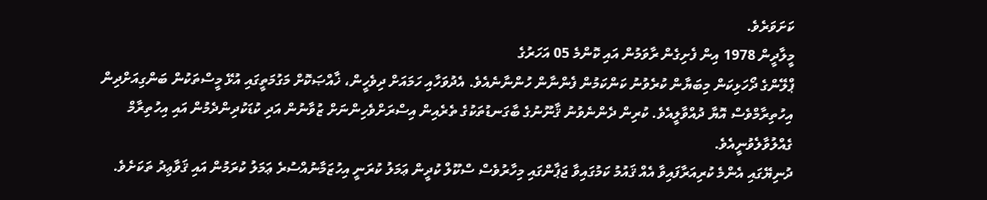ކަށަވަރެވެ.
މީލާދީން 1978 އިން ފެށިގެން ރާވަމުން އައި ކޮންމެ 05 އަހަރުގެ
ޕްލޭންގެ ދޯހަޅިކަން މިބަޔާން ކުރެވުނު ކަންކަމުން ފެންނާން ހުންނާނެއެވެ. އެދުވަހާއި ހަމައަށް ދިވެހީން، ޚާއްޞަކޮށް މަގުމަތީގައި އުޅޭ މީސްތަކުން ބަންގިއަށްދިން އިހުތިރާމްވެސް އޮޔާ ދުއްވާލީއެވެ. ކުރިން ދެންނެވުނު ޤާނޫނުގެ ބާގަނޑުތަކުގެ ތެރެއިން އިސްރަށްވެހިންނަށް ޒުވާނުން އަދި ކުޑަކުދިންދެމުން އައި އިހުތިރާމް ގެއްލުވާލެވުނީއެވެ.
ދުނިޔޭގައި އެންމެ ކުރިއަރާފައިވާ އެއް ޤައުމު ކަމުގައިވާ ޖަޕާންގައި މިހާރުވެސް ސްކޫލް ކުދީން ޢަމަލު ކުރަނީ އިހުޒަމާނުއްސުރެ ޢަމަލު ކުރަމުން އައި ޤަވާޢިދު ތަކަށެވެ.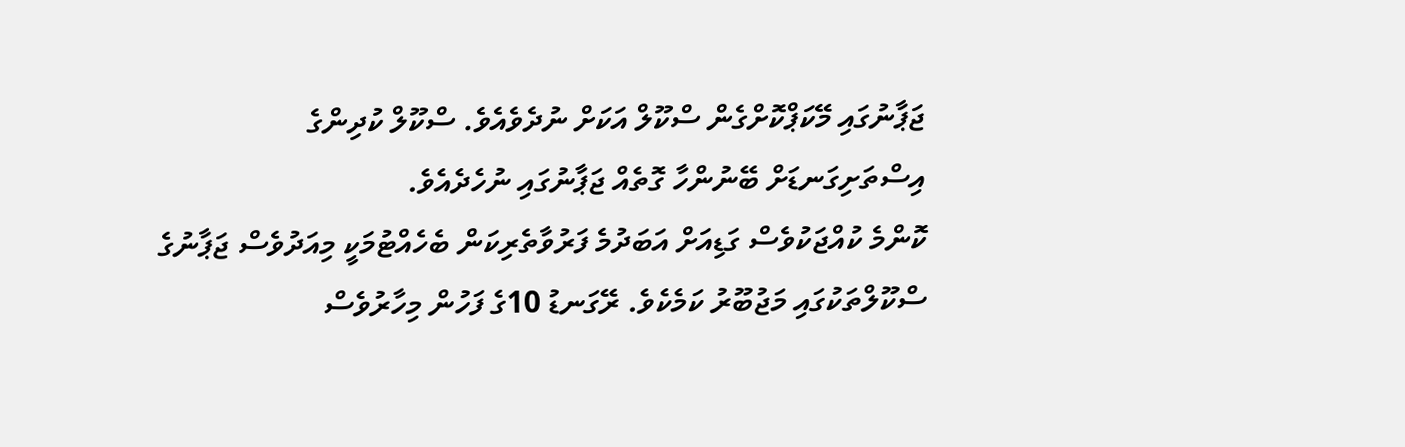ޖަޕާނުގައި މޭކަޕްކޮށްގެން ސްކޫލް އަކަށް ނުދެވެއެވެ. ސްކޫލް ކުދިންގެ އިސްތަށިގަނޑަށް ބޭނުންހާ ގޮތެއް ޖަޕާނުގައި ނުހެދެއެވެ.
ކޮންމެ ކުއްޖަކުވެސް ގަޑިއަށް އަބަދުމެ ފަރުވާތެރިކަން ބެހެއްޓުމަކީ މިއަދުވެސް ޖަޕާނުގެ ސްކޫލްތަކުގައި މަޖުބޫރު ކަމެކެވެ. ރޭގަނޑު 10ގެ ފަހުން މިހާރުވެސް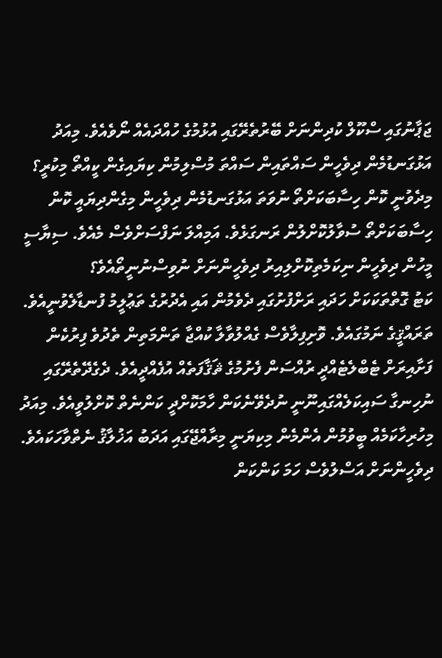ޖަޕާނުގައި ސްކޫލް ކުދިންނަށް ބޭރުތެރޭގައި އުޅުމުގެ ހުއްދައެއް ނޯވެއެވެ. މިއަދު އަޅުގަނޑުމެން ދިވެހީން ސައްތައިން ސައްތަ މުސްލިމުން ކިޔައިގެން ކީއްތޯ މިކުރީ؟ މިދެވުނީ ކޮން ހިސާބަކަށްތޯ ނުވަތަ އަޅުގަނޑުމެން ދިވެހީން މިގެންދިޔައީ ކޮން ހިސާބަކަށްތޯ ސުވާލުކޮށްލުން ރަނގަޅެވެ. އަމިއްލަ ނަފްސަށްވެސް މެއެވެ. ސިޔާސީ މީހުން ދިވެހީން ނިކަމެތިކޮށްލިއިރު ދިވެހީންނަށް ނުވިސްނުނީތޯއެވެ؟
ކަޓު ގޮތްތަކަކަށް ހަދައި ރަށްފުށުގައި ދެވެމުން އައި އެދުރުގެ ތަޢުލީމު ފުނޑާލެވުނީއެވެ. ތަރައްޤީގެ ނަމުގައެވެ. ވޮށިފިލާވެސް ގެއްލުވާލާ ކުއްޖާ ތަންމަތިން ތެދުވެ ފިރުކެން ފަށާއިރަށް ޓެބްލެޓެއްދީ ރުއްސަން ފެށުމުގެ ޘަޤާފަތެއް އުފެއްދީއެވެ. ދެގެދޭތެރޭގައި ނުހިނގާ ސައިކަލެއްގައިނޫނީ ނުދެވޭނެކަން ހާމަކޮށްދީ ކަންނެތް ކޮށްލުވީއެވެ. މިއަދު މިހުރިހާކަމެއް ބީވުމުން އެންމެން މިކިޔަނީ މިރާއްޖޭގައި އަދަބު އަޚުލާޤު ނެތްވާހަކައެވެ. ދިވެހީންނަށް އަސްލުވެސް ހަމަ ކަންކަން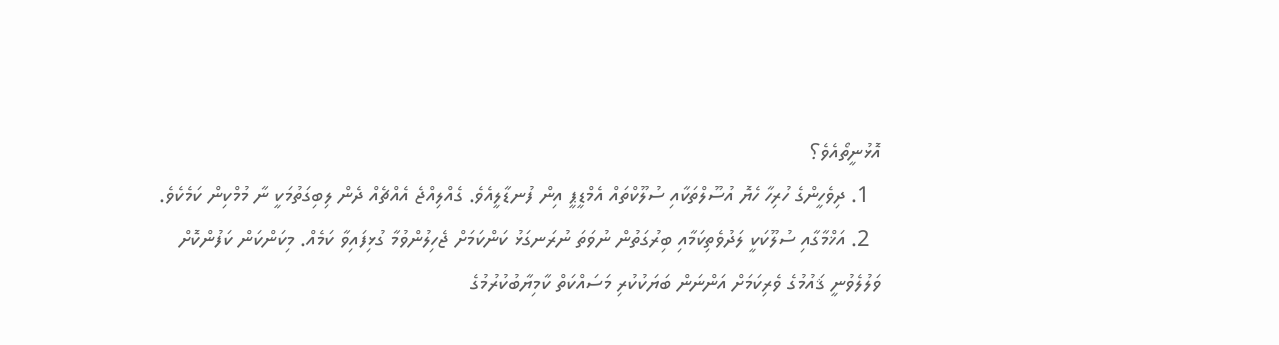އޮޅުނީތޯއެވެ؟
  1. ދިވެހީންގެ ހުރިހާ ހެޔޮ އުސޫލްތަކާއި ސުލޫކްތައް އެމްޑީޕީ އިން ފުނޑާލީއެވެ. ގެއްލިއްޖެ އެއްޗެއް ދެން ލިބިގަތުމަކީ ނާ މުމްކިން ކަމެކެވެ.
  2. އަޚްމާގާއި ސުލޫކަކީ ލަދުވެތިކަމާއި ބިރުގަތުން ނުވަތަ ނުރަނގަޅު ކަންކަމަށް ޖެހިލުންވުމާ ގުޅިފައިވާ ކަމެއް. މިކަންކަން ކަފުންކޮށް ވަލުލެވުނީ ޤައުމުގެ ވެރިކަމަށް އަންނަން ބަޔަކުކުރި މަސައްކަތް ކާމިޔާބުކުރުމުގެ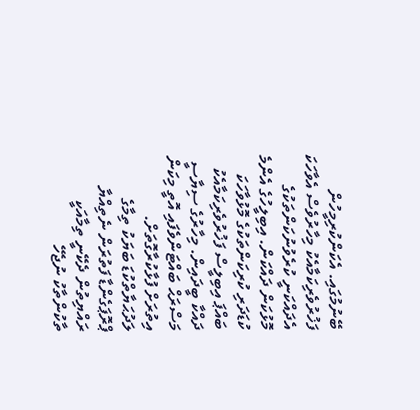ބޭނުމުގައި. އެކަންކުރިމީހުން ފަޚުރުވެރިކަމާއެކު މިހާރުވެސް އެވާހަކަ އެދައްކަނީ ކުރެވުނުކަންތަކުގެ މޮޅުކަން ދައްކަން. އިބިލީހުގެ އެންމެ ކުޑަދަރި ކުރިކަންތަކުގެ މޮޅުވާހަކަ ބައްޕަ އިބިލީސް ފަޚުރުވެރިކަމާއެކު ދައްކާ ބީދައިން. މިހާރުގެ ސިޔާސީ މަސްރަޙް ބައްޓަންވެފައި އޮތީ މިކަން އިތުރަށް ފުޅާކުރާގޮތަށް. ލަދުޙަޔާތްކުޑަ ބަޔަކު ތިމާގެ ޕްރޮޕަގެންޑާ ފަތުރަން ނެތިއްޔާ ރައްޔިތުން ދެކޭނީ ތިމާއަކީ ތާކުންތާކު ނުޖެހޭ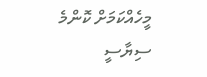މީހެއްކަމަށް ކޮންމެ ސިޔާސީ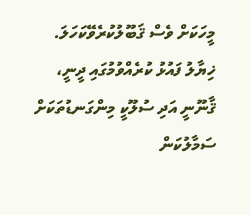މީހަކަށް ވެސް ޤަބޫލުކުރެވޭކަހަލަ.
ޚިޔާލު ފައުޅު ކުރެއްވުމުގައި ދީނީ، ޤާނޫނީ އަދި ސުލޫކީ މިންގަނޑުތަކަށް ސަމާލުކަން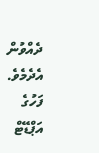ދެއްވުން އެދެމެވެ.
ފަހުގެ އަޕްޑޭޓް